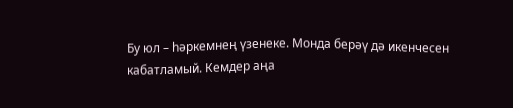Бу юл – һәркемнең үзенеке. Монда берәү дә икенчесен кабатламый. Кемдер аңа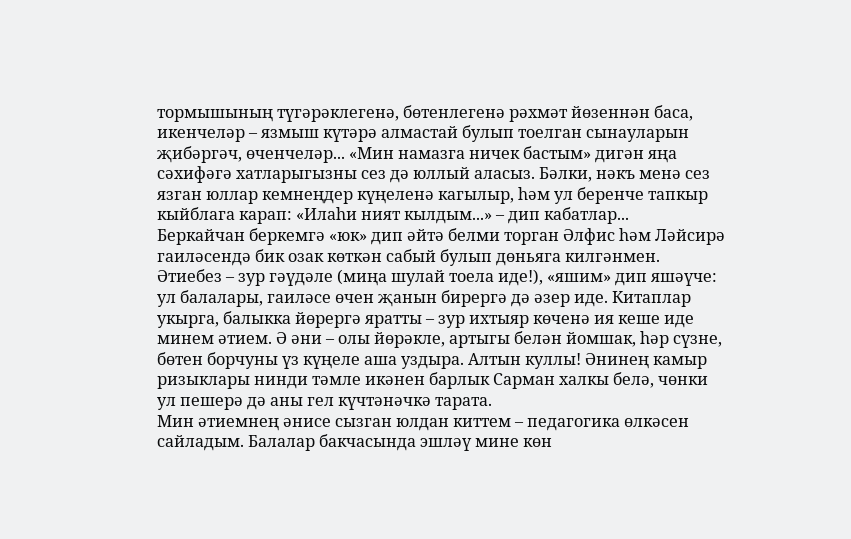тормышының түгәрәклегенә, бөтенлегенә рәхмәт йөзеннән баса, икенчеләр – язмыш күтәрә алмастай булып тоелган сынауларын җибәргәч, өченчеләр... «Мин намазга ничек бастым» дигән яңа сәхифәгә хатларыгызны сез дә юллый аласыз. Бәлки, нәкъ менә сез язган юллар кемнеңдер күңеленә кагылыр, һәм ул беренче тапкыр кыйблага карап: «Илаһи ният кылдым...» – дип кабатлар...
Беркайчан беркемгә «юк» дип әйтә белми торган Әлфис һәм Ләйсирә гаиләсендә бик озак көткән сабый булып дөньяга килгәнмен. Әтиебез – зур гәүдәле (миңа шулай тоела иде!), «яшим» дип яшәүче: ул балалары, гаиләсе өчен җанын бирергә дә әзер иде. Китаплар укырга, балыкка йөрергә яратты – зур ихтыяр көченә ия кеше иде минем әтием. Ә әни – олы йөрәкле, артыгы белән йомшак, һәр сүзне, бөтен борчуны үз күңеле аша уздыра. Алтын куллы! Әнинең камыр ризыклары нинди тәмле икәнен барлык Сарман халкы белә, чөнки ул пешерә дә аны гел күчтәнәчкә тарата.
Мин әтиемнең әнисе сызган юлдан киттем – педагогика өлкәсен сайладым. Балалар бакчасында эшләү мине көн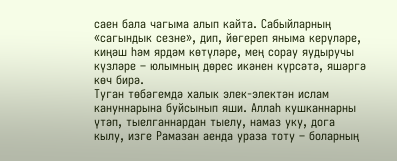саен бала чагыма алып кайта. Сабыйларның «сагындык сезне», дип, йөгереп яныма керүләре, киңәш һәм ярдәм көтүләре, мең сорау яудыручы күзләре – юлымның дөрес икәнен күрсәтә, яшәргә көч бирә.
Туган төбәгемдә халык элек-электән ислам кануннарына буйсынып яши. Аллаһ кушканнарны үтәп, тыелганнардан тыелу, намаз уку, дога кылу, изге Рамазан аенда ураза тоту – боларның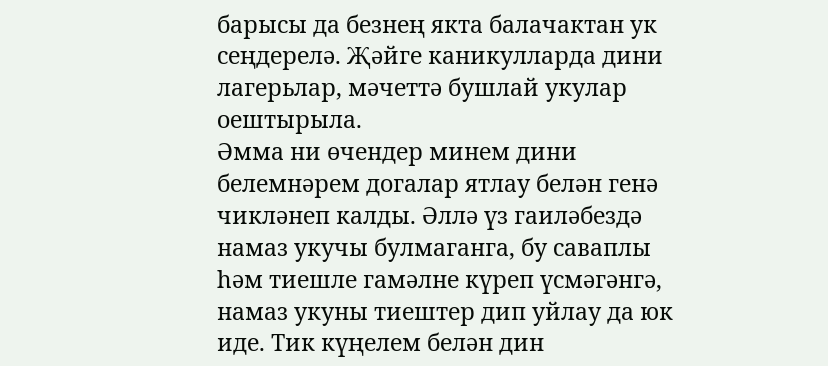барысы да безнең якта балачактан ук сеңдерелә. Җәйге каникулларда дини лагерьлар, мәчеттә бушлай укулар оештырыла.
Әмма ни өчендер минем дини белемнәрем догалар ятлау белән генә чикләнеп калды. Әллә үз гаиләбездә намаз укучы булмаганга, бу саваплы һәм тиешле гамәлне күреп үсмәгәнгә, намаз укуны тиештер дип уйлау да юк иде. Тик күңелем белән дин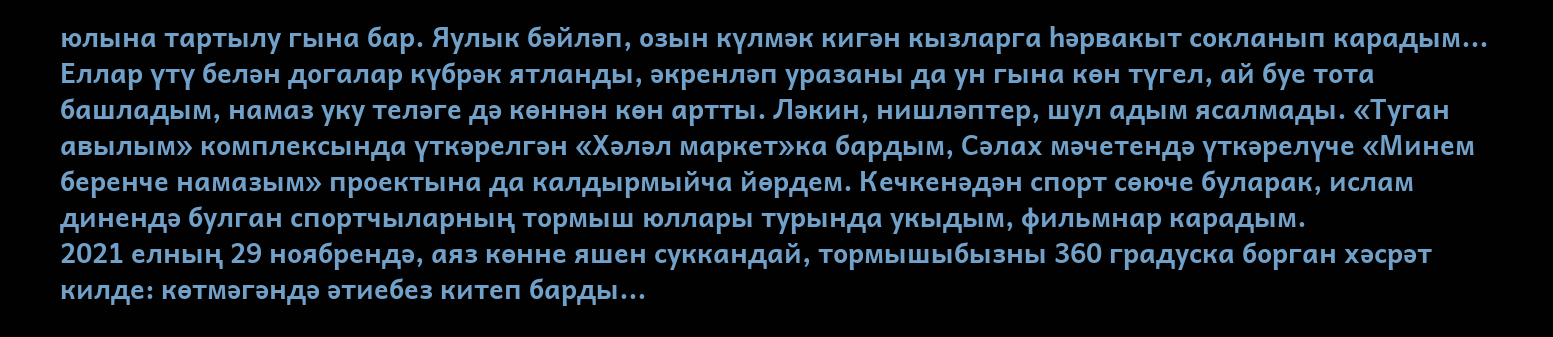юлына тартылу гына бар. Яулык бәйләп, озын күлмәк кигән кызларга һәрвакыт сокланып карадым... Еллар үтү белән догалар күбрәк ятланды, әкренләп уразаны да ун гына көн түгел, ай буе тота башладым, намаз уку теләге дә көннән көн артты. Ләкин, нишләптер, шул адым ясалмады. «Туган авылым» комплексында үткәрелгән «Хәләл маркет»ка бардым, Сәлах мәчетендә үткәрелүче «Минем беренче намазым» проектына да калдырмыйча йөрдем. Кечкенәдән спорт сөюче буларак, ислам динендә булган спортчыларның тормыш юллары турында укыдым, фильмнар карадым.
2021 елның 29 ноябрендә, аяз көнне яшен суккандай, тормышыбызны 360 градуска борган хәсрәт килде: көтмәгәндә әтиебез китеп барды...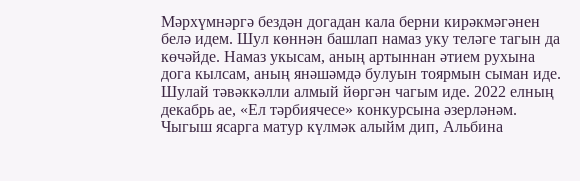Мәрхүмнәргә бездән догадан кала берни кирәкмәгәнен белә идем. Шул көннән башлап намаз уку теләге тагын да көчәйде. Намаз укысам, аның артыннан әтием рухына дога кылсам, аның янәшәмдә булуын тоярмын сыман иде.
Шулай тәвәккәлли алмый йөргән чагым иде. 2022 елның декабрь ае, «Ел тәрбиячесе» конкурсына әзерләнәм. Чыгыш ясарга матур күлмәк алыйм дип, Альбина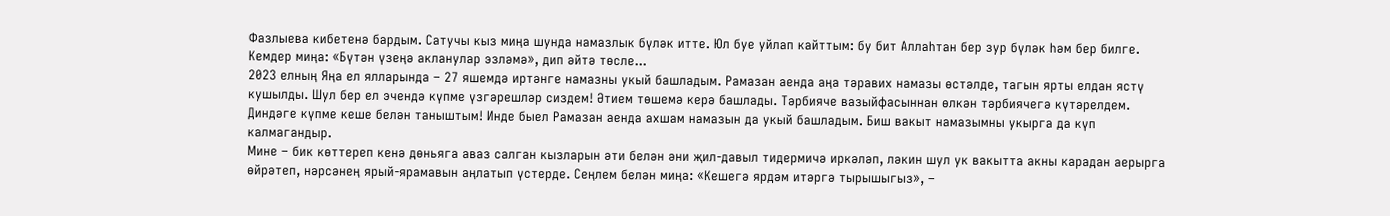Фазлыева кибетенә бардым. Сатучы кыз миңа шунда намазлык бүләк итте. Юл буе уйлап кайттым: бу бит Аллаһтан бер зур бүләк һәм бер билге. Кемдер миңа: «Бүтән үзеңә акланулар эзләмә», дип әйтә төсле...
2023 елның Яңа ел ялларында – 27 яшемдә иртәнге намазны укый башладым. Рамазан аенда аңа тәравих намазы өстәлде, тагын ярты елдан ястү кушылды. Шул бер ел эчендә күпме үзгәрешләр сиздем! Әтием төшемә керә башлады. Тәрбияче вазыйфасыннан өлкән тәрбиячегә күтәрелдем.
Диндәге күпме кеше белән таныштым! Инде быел Рамазан аенда ахшам намазын да укый башладым. Биш вакыт намазымны укырга да күп калмагандыр.
Мине – бик көттереп кенә дөньяга аваз салган кызларын әти белән әни җил-давыл тидермичә иркәләп, ләкин шул ук вакытта акны карадан аерырга өйрәтеп, нәрсәнең ярый-ярамавын аңлатып үстерде. Сеңлем белән миңа: «Кешегә ярдәм итәргә тырышыгыз», –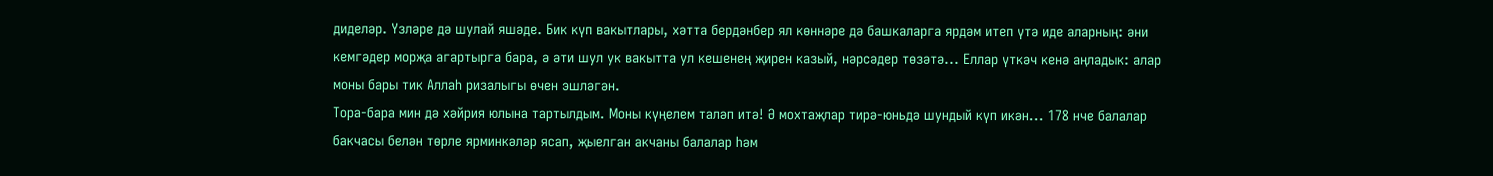диделәр. Үзләре дә шулай яшәде. Бик күп вакытлары, хәтта бердәнбер ял көннәре дә башкаларга ярдәм итеп үтә иде аларның: әни кемгәдер морҗа агартырга бара, ә әти шул ук вакытта ул кешенең җирен казый, нәрсәдер төзәтә... Еллар үткәч кенә аңладык: алар моны бары тик Аллаһ ризалыгы өчен эшләгән.
Тора-бара мин дә хәйрия юлына тартылдым. Моны күңелем таләп итә! Ә мохтаҗлар тирә-юньдә шундый күп икән... 178 нче балалар бакчасы белән төрле ярминкәләр ясап, җыелган акчаны балалар һәм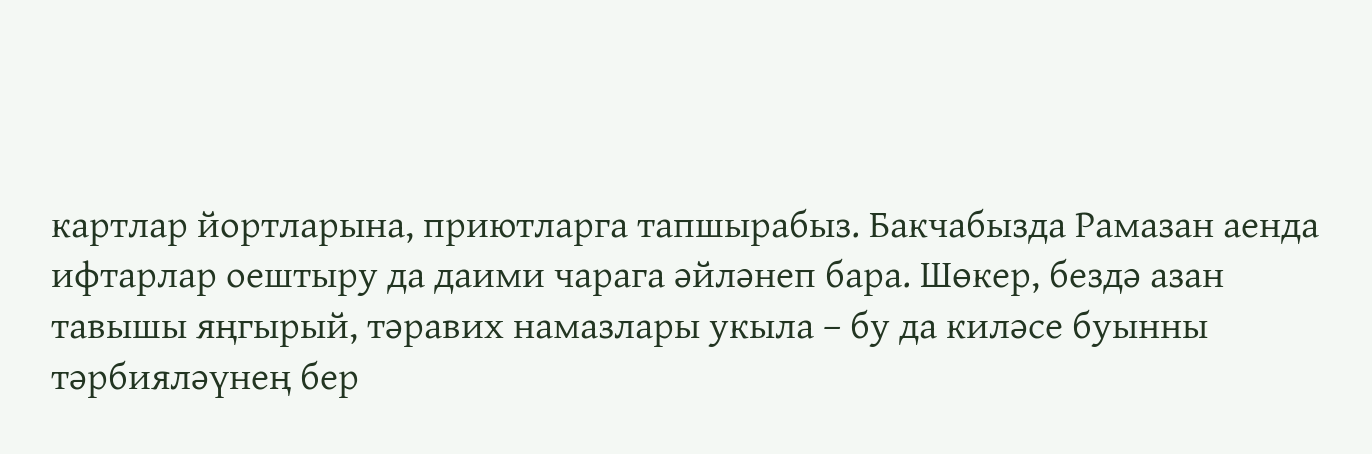картлар йортларына, приютларга тапшырабыз. Бакчабызда Рамазан аенда ифтарлар оештыру да даими чарага әйләнеп бара. Шөкер, бездә азан тавышы яңгырый, тәравих намазлары укыла – бу да киләсе буынны тәрбияләүнең бер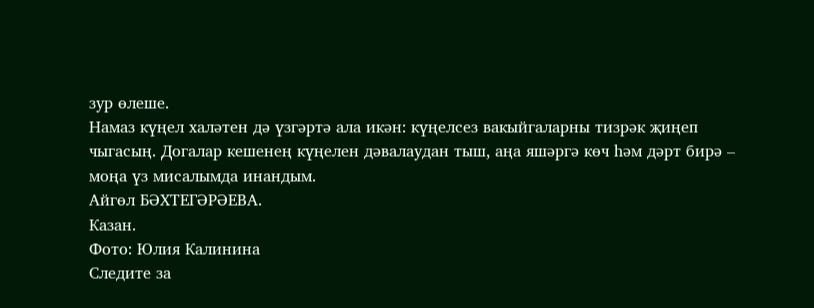зур өлеше.
Намаз күңел халәтен дә үзгәртә ала икән: күңелсез вакыйгаларны тизрәк җиңеп чыгасың. Догалар кешенең күңелен дәвалаудан тыш, аңа яшәргә көч һәм дәрт бирә – моңа үз мисалымда инандым.
Айгөл БӘХТЕГӘРӘЕВА.
Казан.
Фото: Юлия Калинина
Следите за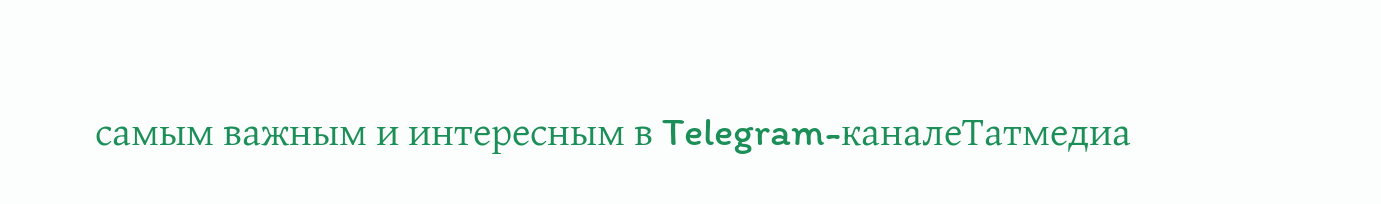самым важным и интересным в Telegram-каналеТатмедиа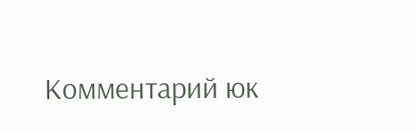Комментарий юк